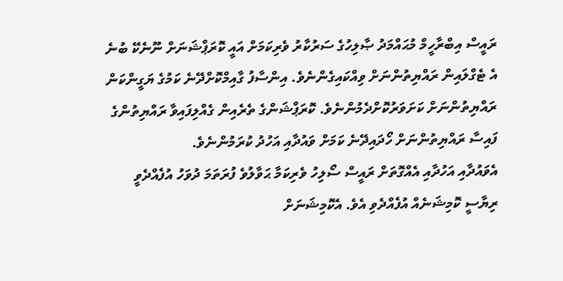ރައީސް އިބްރާހީމް މުޙައްމަދު ޞާލިހުގެ ސަރުކާރު ވެރިކަމަށް އައީ ކޮރަޕްޝަނަށް ނޫނެކޭ ބުނެ އެ ޓެގްލައިން ރައްޔިތުންނަށް ވިއްކައިގެންނެވެ. އިންސާފު ގާއިމްކޮށްދޭނެ ކަމުގެ ޔަގީންކަން ރައްޔިތުންނަށް ކަށަވަރުކޮށްދެމުންނެވެ. ކޮރަޕްޝަންގެ ތެރެއިން ގެއްލިފައިވާ ރައްޔިތުންގެ ފައިސާ ރައްޔިތުންނަށް ހޯދައިދޭނެ ކަމަށް ވައުދާއި އަހުދު ކުރަމުންނެވެ.
އެވައުދާއި އަހުދާއި އެއްގޮތަށް ރައީސް ސޯލިހު ވެރިކަމާ ޙަވާލުވެ ފުރަތަމަ ދުވަހު އުފެއްދެވީ ރިޔާސީ ކޮމިޝަނެއް އުފެއްދެވި އެވެ. އެކޮމިޝަނަށް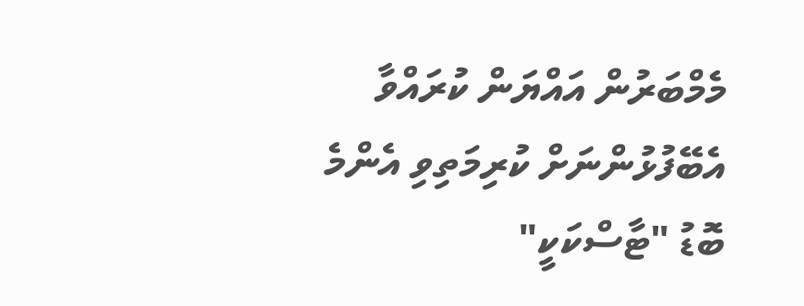މެމްބަރުން އައްޔަން ކުރައްވާ އެބޭފުޅުންނަށް ކުރިމަތިވި އެންމެ ބޮޑު "ޓާސްކަކީ"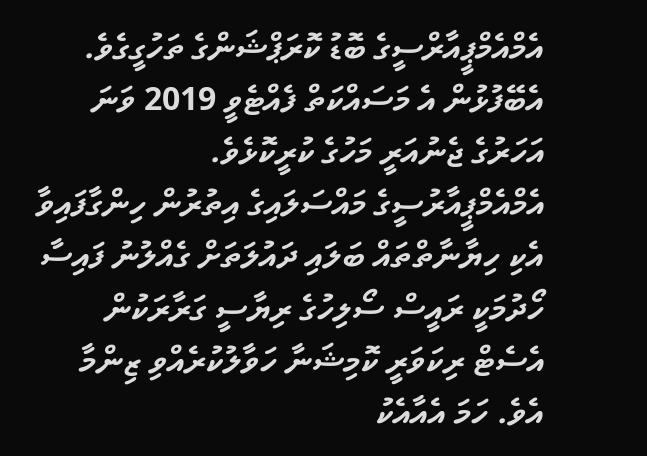އެމްއެމްޕީއާރްސީގެ ބޮޑު ކޮރަޕްޝަންގެ ތަހުގީގެވެ. އެބޭފުޅުން އެ މަސައްކަތް ފެއްޓެވީ 2019 ވަނަ އަހަރުގެ ޖެނުއަރީ މަހުގެ ކުރީކޮޅެވެ.
އެމްއެމްޕީއާރުސީގެ މައްސަލައިގެ އިތުރުން ހިންގާފައިވާ އެކި ހިޔާނާތްތައް ބަލައި ދައުލަތަށް ގެއްލުނު ފައިސާ ހޯދުމަކީ ރައީސް ސޯލިހުގެ ރިޔާސީ ގަރާރަކުން އެސެޓް ރިކަވަރީ ކޮމިޝަނާ ހަވާލުކުރެއްވި ޒިންމާ އެވެ. ހަމަ އެއާއެކު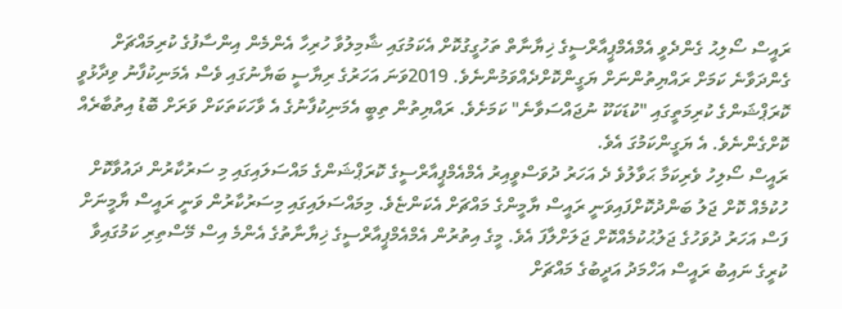ރައީސް ސޯލިޙު ގެންދެވީ އެމްއެމްޕީއާރްސީގެ ޚިޔާނާތް ތަހުގީގުކޮށް އެކަމުގައި ޝާމިލުވާ ހުރިހާ އެންމެން އިންސާފުގެ ކުރިމައްޗަށް ގެންދަވާނެ ކަމަށް ރައްޔިތުންނަށް ޔަގީންކޮށްދެއްވަމުންނެވެ. 2019ވަނަ އަހަރުގެ ރިޔާސީ ބަޔާނުގައި ވެސް އެމަނިކުފާނު ވިދާޅުވީ ކޮރަޕްޝަންގެ ކުރިމަތީގައި "ކުޑަކަކޫ ނުޖައްސަވާނެ" ކަމަށެވެ. ރައްޔިތުން ތިބީ އެމަނިކުފާނުގެ އެ ވާހަކަތަކަށް ވަރަށް ބޮޑު އިތުބާރެއް ކޮށްގެންނެވެ. އެ ޔަގީންކަމުގަ އެވެ.
ރައީސް ސޯލިހު ވެރިކަމާ ޙަވާލުވެ ދެ އަހަރު ދުވަސްވީއިރު އެމްއެމްޕީއާރްސީގެ ކޮރަޕްޝަންގެ މައްސަލައިގައި މި ސަރުކާރުން ދައުވާކޮށް ހުކުމެއް ކޮށް ޖަލު ބަންދުކޮށްފައިވަނީ ރައީސް ޔާމީންގެ މައްޗަށް އެކަންޏެވެ. މިމައްސަލައިގައި މިސަރުކާރުން ވަނީ ރައީސް ޔާމީނަށް ފަސް އަހަރު ދުވަހުގެ ޖަލުޙުކުމެއްކޮށް ޖަލަށްލާފަ އެވެ. މީގެ އިތުރުން އެމްއެމްޕީއާރްސީގެ ޚިޔާނާތުގެ އެންމެ އިސް މޭސްތިރި ކަމުގައިވާ ކުރީގެ ނައިބު ރައީސް އަހްމަދު އަދީބުގެ މައްޗަށް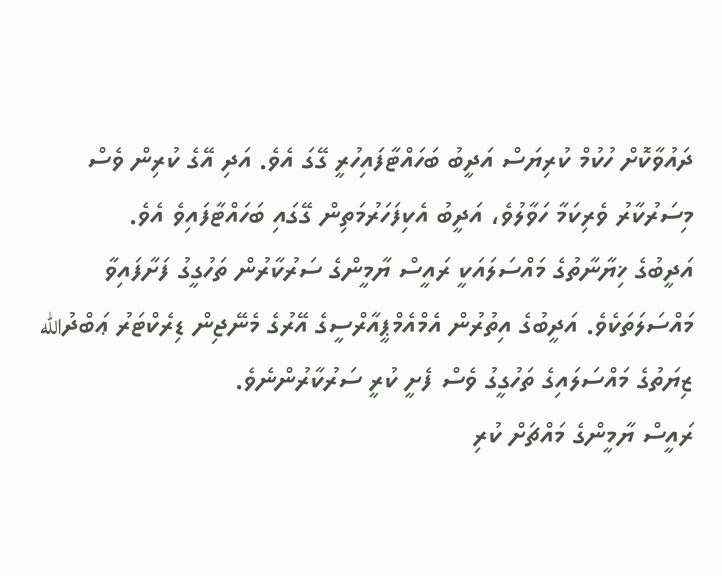ދައުވާކޮށް ހުކުމް ކުރިޔަސް އަދީބު ބަހައްޓާފައިހުރީ ގޭގަ އެވެ. އަދި އޭގެ ކުރިން ވެސް މިސަރުކާރު ވެރިކަމާ ހަވާލުވެ، އަދީބު އެކިފަހަރުމަތިން ގޭގައި ބަހައްޓާފައިވެ އެވެ.
އަދީބުގެ ޚިޔާނާތުގެ މައްސަލައަކީ ރައީސް ޔާމީންގެ ސަރުކާރުން ތަހުގީގު ފަށާފައިވާ މައްސަލަތަކެވެ. އަދީބުގެ އިތުރުން އެމްއެމްޕީއާރްސީގެ އޭރުގެ މެނޭޖިން ޑިރެކްޓަރު ޢަބްދުالله ޒިޔަތުގެ މައްސަލައިގެ ތަހުގީގު ވެސް ފެށީ ކުރީ ސަރުކާރުންނެވެ.
ރައީސް ޔާމީންގެ މައްޗަށް ކުރި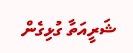ޝަރީއަތާ ގުޅިގެން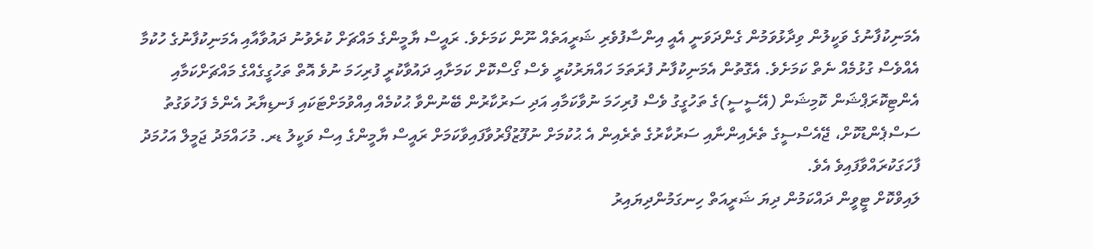އެމަނިކުފާނުގެ ވަކީލުން ވިދާޅުވަމުން ގެންދަވަނީ އެއީ އިންސާފުވެރި ޝަރީއަތެއް ނޫން ކަމަށެވެ. ރައީސް ޔާމީންގެ މައްޗަށް ކުރެވުނު ދައުވާއާއި އެމަނިކުފާނުގެ ހުކުމާ އެއްވެސް ގުޅުމެއް ނެތް ކަމަށެވެ. އެގޮތުން އެމަނިކުފާނު ފުރަތަމަ ހައްޔަރުކުރީ ވެސް ގޯސްކޮށް ކަމަށާއި ދައުވާކުރީ ފުރިހަމަ ނުވެ އޮތް ތަހުގީގެއްގެ މައްޗަށްކަމާއި އެންޓިކޮރަޕްޝަން ކޮމިޝަން (އޭސީސީ)ގެ ތަހުގީގު ވެސް ފުރިހަމަ ނުވާކަމާއި އަދި ސަރުކާރުން ބޭނުންވާ ޙުކުމެއް އިއްވުމަށްޓަކައި ފަނޑިޔާރު އެންމެ ފަހުވަގުތު ސަސްޕެންޑުކޮށް، ޖޭއެސްސީގެ ތެރެއިންނާއި ސަރުކާރުގެ ތެރެއިން އެ ޙުކުމަށް ނުފޫޒުފޯރުވާފައިވާކަމަށް ރައީސް ޔާމީންގެ އިސް ވަކީލު ޑރ. މުހައްމަދު ޖަމީލް އަހުމަދު ފާހަގަކުރައްވާފައިވެ އެވެ.
ލައިވްކޮށް ޓީވީން ދައްކަމުން ދިޔަ ޝަރީއަތް ހިނގަމުންދިޔައިރު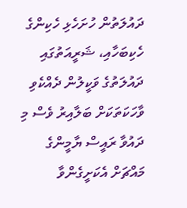ދައުލަތުން ހުށަހެޅި ހެކިންގެ ހެކިބަހާއި، ޝަރީއަތުގައި ދައުލަތުގެ ވަކީލުން ދެއްކެވި ވާހަކަތަކަށް ބަލާއިރު ވެސް މި ދައުވާ ރައީސް ޔާމީންގެ މައްޗަށް އެކަށީގެންވާ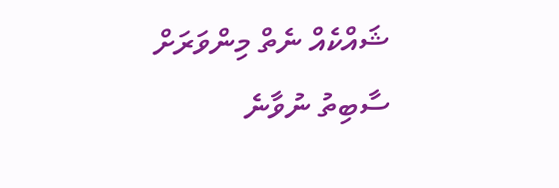ޝައްކެއް ނެތް މިންވަރަށް ސާބިތު ނުވާނެ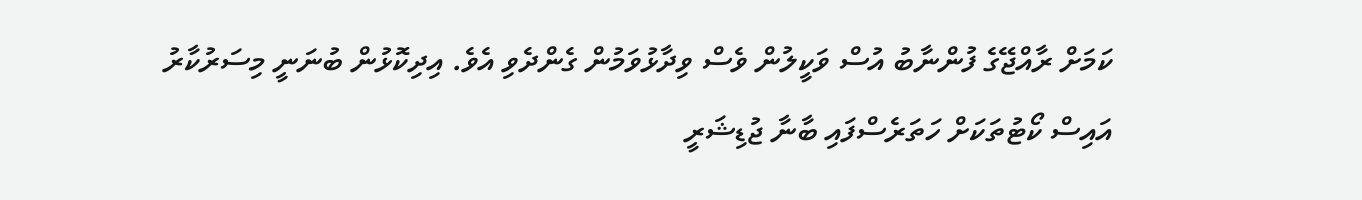ކަމަށް ރާއްޖޭގެ ފުންނާބު އުސް ވަކީލުން ވެސް ވިދާޅުވަމުން ގެންދެވި އެވެ. އިދިކޮޅުން ބުނަނީ މިސަރުކާރު އައިސް ކޯޓުތަކަށް ހަތަރެސްފައި ބާނާ ޖުޑިޝަރީ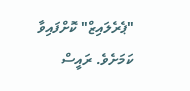"ޕެރެލައިޒް" ކޮށްފައިވާ ކަމަށެވެ. ރައީސް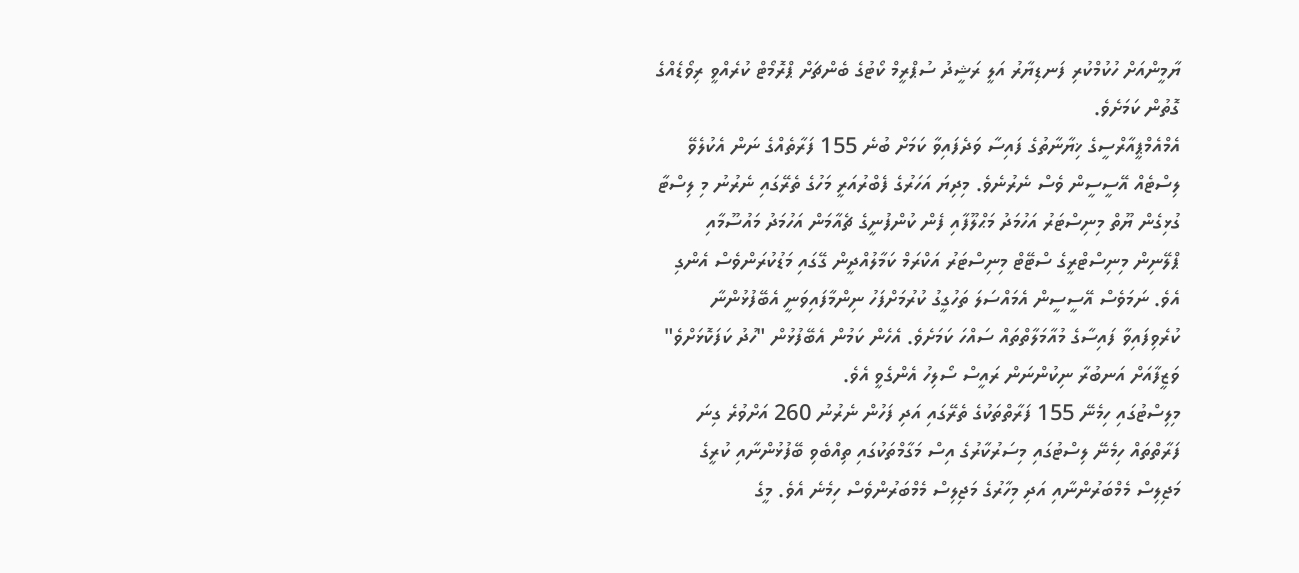ޔާމީންއަށް ހުކުމްކުރި ފަނޑިޔާރު އަލީ ރަޝީދު ސުޕްރީމް ކޯޓުގެ ބެންޗަށް ޕްރޮމޯޓް ކުރެއްވީ ރިވޯޑެއްގެ ގޮތުން ކަމަށެވެ.
އެމްއެމްޕީއާރްސީގެ ޚިޔާނާތުގެ ފައިސާ ވަދެފައިވާ ކަމަށް ބުނެ 155 ފަރާތެއްގެ ނަން އެކުލެވޭ ލިސްޓެއް އޭސީސީން ވެސް ނެރުނެވެ. މިދިޔަ އަހަރުގެ ފެބްރުއަރީ މަހުގެ ތެރޭގައި ނެރުނު މި ލިސްޓާ ގުޅިގެން ޔޫތް މިނިސްޓަރު އަހުމަދު މަޙްލޫފާއި ފެން ކުންފުނީގެ ޗެއާމަން އަހުމަދު މައުސޫމާއި ޕްލޭނިން މިނިސްޓްރީގެ ސްޓޭޓް މިނިސްޓަރު އަކްރަމް ކަމާލުއްދީން ގޭގައި މަޑުކުރަންވެސް އެންގި އެވެ. ނަމަވެސް އޭސީސީން އެމައްސަލަ ތަހުގީގު ކުރުމަށްފަހު ނިންމާފައިވަނީ އެބޭފުޅުންނާ ކުރެވިފައިވާ ފައިސާގެ މުއާމަލާތްތައް ސައްހަ ކަމަށެވެ. އެހެން ކަމުން އެބޭފުޅުން "ހުދު ކަފަކޮޅަށްވެ" ވަޒީފާއަށް އަނބުރާ ނިކުންނަން ރައީސް ސޯލިހު އެންގެވީ އެވެ.
މިލިސްޓުގައި ހިމެނޭ 155 ފަރާތްތަކުގެ ތެރޭގައި އަދި ފަހުން ނެރުނު 260 އަށްވުރެ ގިނަ ފަރާތްތައް ހިމެނޭ ލިސްޓުގައި މިސަރުކާރުގެ އިސް މަގާމްތަކުގައި ތިއްބެވި ބޭފުޅުންނާއި ކުރީގެ މަޖިލިސް މެމްބަރުންނާއި އަދި މިހާރުގެ މަޖިލިސް މެމްބަރުންވެސް ހިމެނެ އެވެ. މީގެ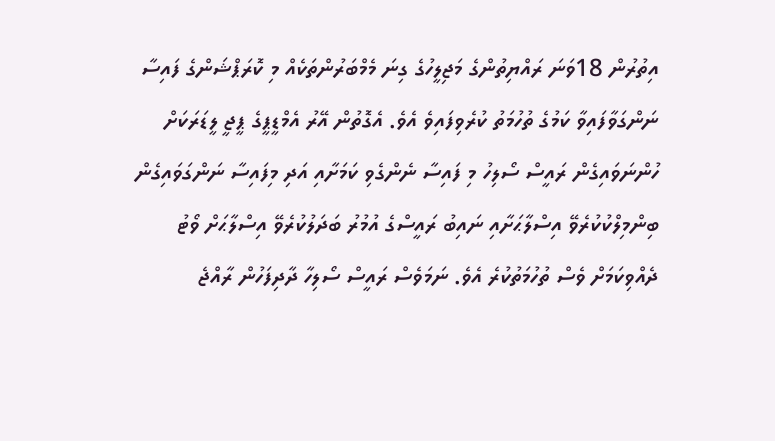އިތުރުން 18ވަނަ ރައްޔިތުންގެ މަޖިލީހުގެ ގިނަ މެމްބަރުންތަކެއް މި ކޮރަޕްޝަންގެ ފައިސާ ނަންގަވާފައިވާ ކަމުގެ ތުހުމަތު ކުރެވިފައިވެ އެވެ. އެގޮތުން އޭރު އެމްޑީޕީގެ ޕީޖީ ލީޑަރަކަށް ހުންނަވައިގެން ރައީސް ސޯލިހު މި ފައިސާ ނެންގެވި ކަމަށާއި އަދި މިފައިސާ ނަންގަވައިގެން ބިންމިލްކުކުރެވޭ އިސްލާޙަށާއި ނައިބު ރައީސްގެ އުމުރު ބަދަލުކުރެވޭ އިސްލާޙަށް ވޯޓު ދެއްވިކަމަށް ވެސް ތުހުމަތުކުރެ އެވެ. ނަމަވެސް ރައީސް ސޯލިހާ ދާދިފަހުން ރާއްޖެ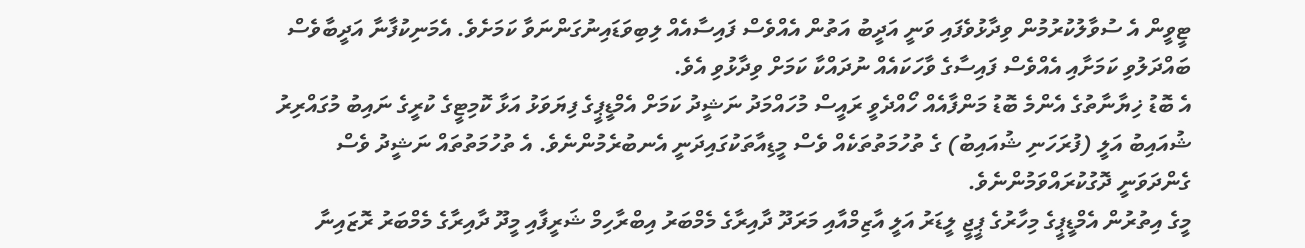ޓީވީން އެ ސުވާލުކުރުމުން ވިދާޅުވެފައި ވަނީ އަދީބު އަތުން އެއްވެސް ފައިސާއެއް ލިބިވަޑައިނުގަންނަވާ ކަމަށެވެ. އެމަނިކުފާނާ އަދީބާވެސް ބައްދަލުވި ކަމަށާއި އެއްވެސް ފައިސާގެ ވާހަކައެއް ނުދައްކާ ކަމަށް ވިދާޅުވި އެވެ.
އެ ބޮޑު ޚިޔާނާތުގެ އެންމެ ބޮޑު މަންފާއެއް ހޯއްދެވީ ރައީސް މުހައްމަދު ނަޝީދު ކަމަށް އެމްޑީޕީގެ ފިޔަވަޅު އަޅާ ކޮމިޓީގެ ކުރީގެ ނައިބު މުގައްރިރު ޝުއައިބު އަލީ (ފުރަހަނި ޝުއައިބު) ގެ ތުހުމަތުތަކެއް ވެސް މީޑިއާތަކުގައިދަނީ އެނބުރެމުންނެވެ. އެ ތުހުމަތުތައް ނަޝީދު ވެސް ގެންދަވަނީ ދޮގުކުރައްވަމުންނެވެ.
މީގެ އިތުރުން އެމްޑީޕީގެ މިހާރުގެ ޕީޖީ ލީޑަރު އަލީ އާޒިމްއާއި މަރަދޫ ދާއިރާގެ މެމްބަރު އިބްރާހިމް ޝަރީފާއި މީދޫ ދާއިރާގެ މެމްބަރު ރޮޒައިނާ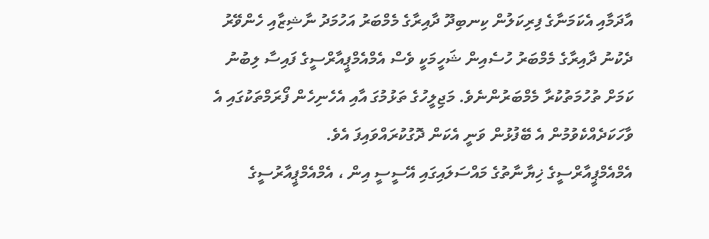އާދަމާއި އެކަމަނާގެ ފިރިކަލުން ކިނބިދޫ ދާއިރާގެ މެމްބަރު އަހުމަދު ނާޝިޒާއި ހެންވޭރު ދެކުނު ދާއިރާގެ މެމްބަރު ހުސެއިން ޝަހީމަކީ ވެސް އެމްއެމްޕީއާރްސީގެ ފައިސާ ލިބުނު ކަމަށް ތުހުމަތުކުރާ މެމްބަރުންނެވެ. މަޖިލީހުގެ ތަޅުމުގަ އާއި އެހެނިހެން ފޯރަމްތަކުގައި އެ ވާހަކަދެއްކެވުމުން އެ ބޭފުޅުން ވަނީ އެކަން ދޮގުކުރައްވައިފަ އެވެ.
އެމްއެމްޕީއާރްސީގެ ޚިޔާނާތުގެ މައްސަލައިގައި އޭސީސީ އިން ، އެމްއެމްޕީއާރުސީގެ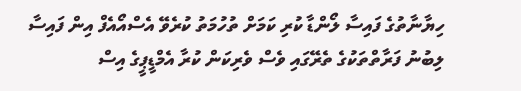ހިޔާނާތުގެ ފައިސާ ލޯންޑާ ކުރި ކަމަށް ތުހުމަތު ކުރެވޭ އެސްއޯއެފް އިން ފައިސާ ލިބުނު ފަރާތްތަކުގެ ތެރޭގައި ވެސް ވެރިކަން ކުރާ އެމްޑީޕީގެ އިސް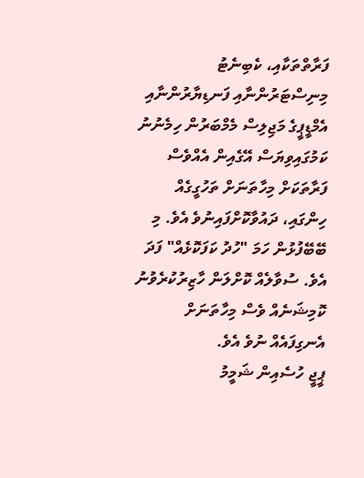ފަރާތްތަކާއި، ކެބިނެޓު މިނިސްޓަރުންނާއި ފަނޑިޔާރުންނާއި އެމްޑީޕީގެ މަޖިލިސް މެމްބަރުން ހިމެނުނު ކަމުގައިވިޔަސް އޭގެއިން އެއްވެސް ފަރާތަކަށް މިހާތަނަށް ތަހުގީގެއް ހިންގައި، ދައުވާކޮށްފައިނުވެ އެވެ. މި ބޭބޭފުޅުން ހަމަ "ހުދު ކަފަކޮޅެއް" ފަދަ އެވެ. ސުވާލެއް ކޮށްލަން ހާޒިރުކުރެވުނު ކޮމިޝަނެއް ވެސް މިހާތަނަށް އެނގިފައެއް ނުވެ އެވެ.
ޕީޖީ ހުސެއިން ޝަމީމު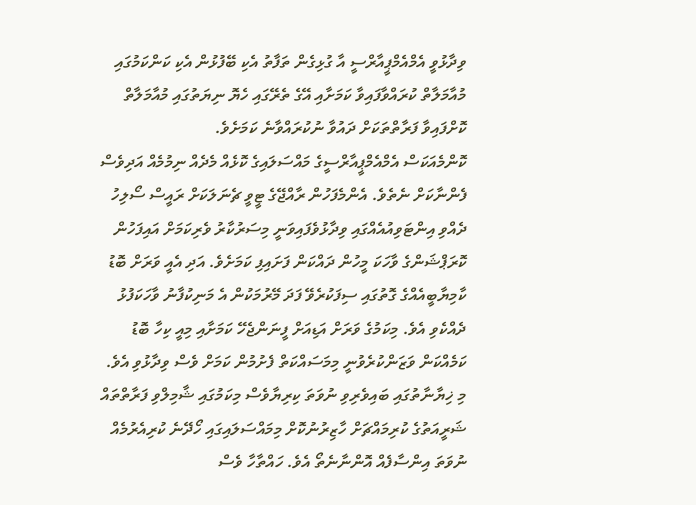ވިދާޅުވީ އެމްއެމްޕީއާރްސީ އާ ގުޅިގެން ތަފާތު އެކި ބޭފުޅުން އެކި ކަންކަމުގައި މުއާމަލާތް ކުރައްވާފައިވާ ކަމަށާއި އޭގެ ތެރޭގައި ހެޔޮ ނިޔަތުގައި މުއާމަލާތް ކޮށްފައިވާ ފަރާތްތަކަށް ދައުވާ ނުކުރައްވާނެ ކަމަށެވެ.
ކޮންމެއަކަސް އެމްއެމްޕީއާރްސީގެ މައްސަލައިގެ ކޮޅެއް މެދެއް ނިމުމެއް އަދިވެސް ފެންނާކަށް ނެތެވެ. އެންމެފަހުން ރާއްޖޭގެ ޓީވީ ޗެނަލަކަށް ރައީސް ސޯލިހު ދެއްވި އިންޓަވިއުއެއްގައި ވިދާޅުވެފައިވަނީ މިސަރުކާރު ވެރިކަމަށް އައިފަހުން ކޮރަޕްޝަންގެ ވާހަކަ މީހުން ދައްކަން ފަށައިފި ކަމަށެވެ. އަދި އެއީ ވަރަށް ބޮޑު ކާމިޔާބީއެއްގެ ގޮތުގައި ސިފަކުރެވޭ ފަދަ މޭރުމަކުން އެ މަނިކުފާނު ވާހަކަފުޅު ދެއްކެވި އެވެ. މިކަމުގެ ވަރަށް އަޑިއަށް ފީނަންޖެހޭ ކަމަށާއި މިއީ ކިހާ ބޮޑު ކަމެއްކަން ވަޒަންކުރެވުނީ މިމަސައްކަތް ފެށުމުން ކަމަށް ވެސް ވިދާޅުވި އެވެ.
މި ޚިޔާނާތުގައި ބައިވެރިވި ނުވަތަ ކިރިޔާވެސް މިކަމުގައި ޝާމިލްވި ފަރާތްތައް ޝަރީއަތުގެ ކުރިމައްޗަށް ހާޒިރުނުކޮށް މިމައްސަލައިގައި ހޯދޭނެ ކުރިއެރުމެއް ނުވަތަ އިންސާފެއް އޮންނާނެތޯ އެވެ. ހައްތާހާ ވެސް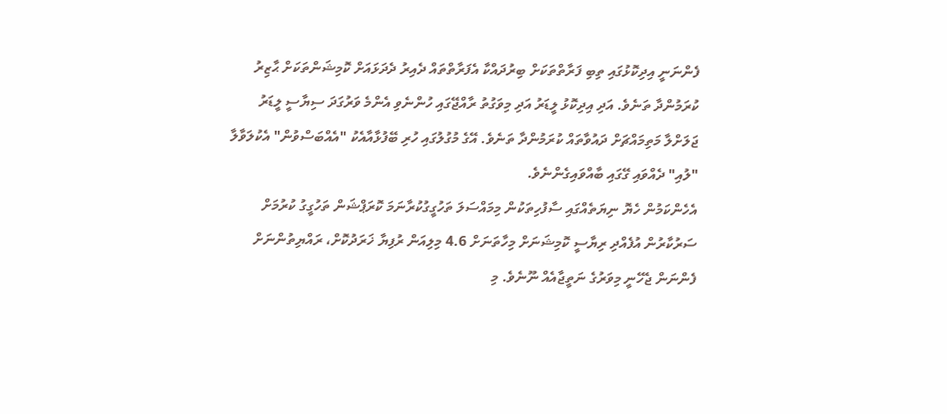ފެންނަނީ އިދިކޮޅުގައި ތިބި ފަރާތްތަކަށް ބިރުދައްކާ އެފަރާތްތައް ދެއިރު ދެދަޅައަށް ކޮމިޝަންތަކަށް ޙާޒިރު ކުރަމުންދާ ތަނެވެ. އަދި އިދިކޮޅު ލީޑަރު އަދި މިވަގުތު ރާއްޖޭގައި ހުންނެވި އެންމެ ވަރުގަދަ ސިޔާސީ ލީޑަރު ޖަލަށްލާ މަތިމައްޗަށް ދައުވާތައް ކުރަމުންދާ ތަނެވެ. އޭގެ މުގުލުގައި ހުރި ބޭފުޅާއާއެކު "އެއްބަސްވުން" އެކުލަވާލާ "ލުއި" ދެއްވައި ގޭގައި ބާއްވައިގެންނެވެ.
އެހެންކަމުން ހެޔޮ ނިޔަތެއްގައި ސާފުހިތަކުން މިމައްސަލަ ތަހުގީގުކުރާނަމަ ކޮރަޕްޝަން ތަހުގީގު ކުރުމަށް ސަރުކާރުން އުފެއްދި ރިޔާސީ ކޮމިޝަނަށް މިހާތަނަށް 4.6 މިލިއަން ރުފިޔާ ޚަރަދުކޮށް، ރައްޔިތުންނަށް ފެންނަން ޖެހޭނީ މިވަރުގެ ނަތީޖާއެއް ނޫނެވެ. މި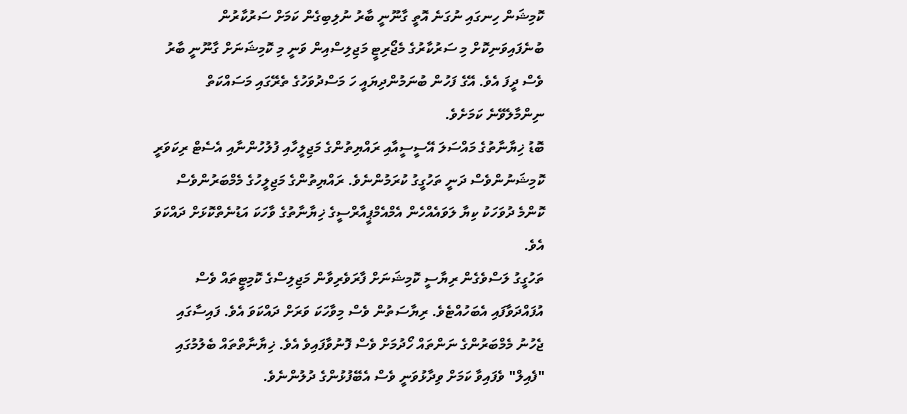ކޮމިޝަން ހިނގައި ނުގަނެ އޮތީ ގާނޫނީ ބާރު ނުލިބިގެން ކަމަށް ސަރުކާރުން ބުނެފައިވަނިކޮށް މި ސަރުކާރުގެ މެޖޯރިޓީ މަޖިލިސްއިން ވަނީ މި ކޮމިޝަނަށް ގާނޫނީ ބާރު ވެސް ދީފަ އެވެ. އޭގެ ފަހުން ބުނަމުންދިޔައީ ހަ މަސްދުވަހުގެ ތެރޭގައި މަސައްކަތް ނިންމާލެވޭނެ ކަމަށެވެ.
ބޮޑު ޚިޔާނާތުގެ މައްސަލަ އޭސީސީއާއި ރައްޔިތުންގެ މަޖިލީހާއި ފުލުހުންނާއި އެސެޓް ރިކަވަރީ ކޮމިޝަނުންވެސް ދަނީ ތަހުގީގު ކުރަމުންނެވެ. ރައްޔިތުންގެ މަޖިލީހުގެ މެމްބަރުންވެސް ކޮންމެ ދުވަހަކު ކިޔާ ލަވައެއްހެން އެމްއެމްޕީއާރްސީގެ ޚިޔާނާތުގެ ވާހަކަ އަޑުނެތްކޮޅަށް ދައްކަވަ އެވެ.
ތަހުގީގު ލަސްވެގެން ރިޔާސީ ކޮމިޝަނަށް ފާރަވެރިވާން މަޖިލިސްގެ ކޮމިޓީތައް ވެސް އުފައްދަވާފައި އެބަހުއްޓެވެ. ރިޔާސަތުން ވެސް މިވާހަކަ ވަރަށް ދައްކަވަ އެވެ. ފައިސާގައި ޖެހުނު މެމްބަރުންގެ ނަންތައް ހޯދުމަށް ވެސް ފޮނުވާފައިވެ އެވެ. ޚިޔާނާތްތައް ބެލުމުގައި "ފެއިލް" ވެފައިވާ ކަމަށް ވިދާޅުވަނީ ވެސް އެބޭފުޅުންގެ ދުލުންނެވެ.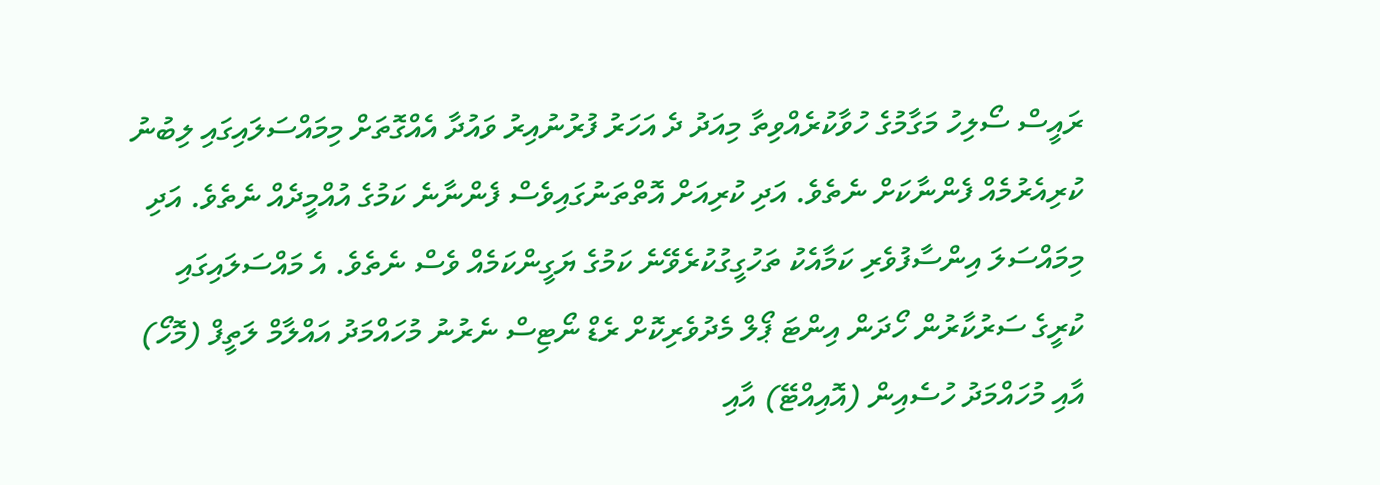ރައީސް ސޯލިހު މަގާމުގެ ހުވާކުރެއްވިތާ މިއަދު ދެ އަހަރު ފުރުނުއިރު ވައުދާ އެއްގޮތަށް މިމައްސަލައިގައި ލިބުނު ކުރިއެރުމެއް ފެންނާކަށް ނެތެވެ. އަދި ކުރިއަށް އޮތްތަނުގައިވެސް ފެންނާނެ ކަމުގެ އުއްމީދެއް ނެތެވެ. އަދި މިމައްސަލަ އިންސާފުވެރި ކަމާއެކު ތަހުގީގުކުރެވޭނެ ކަމުގެ ޔަގީންކަމެއް ވެސް ނެތެވެ. އެ މައްސަލައިގައި ކުރީގެ ސަރުކާރުން ހޯދަން އިންޓަ ޕޯލް މެދުވެރިކޮށް ރެޑް ނޯޓިސް ނެރުނު މުހައްމަދު އައްލާމް ލަތީފް (މޮހޯ) އާއި މުހައްމަދު ހުސެއިން (އޮއިއްޓޭ) އާއި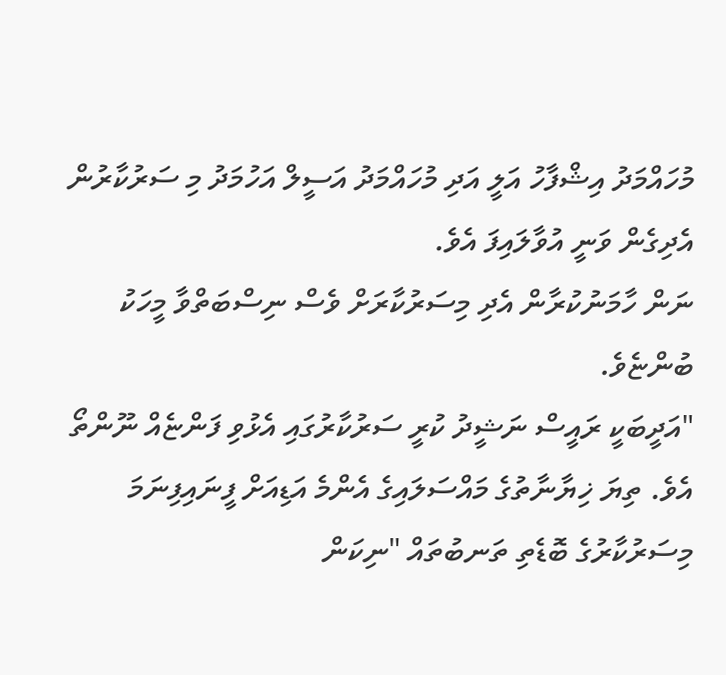މުހައްމަދު އިޝްފާހު އަލީ އަދި މުހައްމަދު އަސީލް އަހުމަދު މި ސަރުކާރުން އެދިގެން ވަނީ އުވާލައިފަ އެވެ.
ނަން ހާމަނުކުރާން އެދި މިސަރުކާރަށް ވެސް ނިސްބަތްވާ މީހަކު ބުންޏެވެ.
"އަދީބަކީ ރައީސް ނަޝީދު ކުރީ ސަރުކާރުގައި އެޅުވި ފަންޏެއް ނޫންތޯ އެވެ. ތިޔަ ޚިޔާނާތުގެ މައްސަލައިގެ އެންމެ އަޑިއަށް ފީނައިފިނަމަ މިސަރުކާރުގެ ބޮޑެތި ތަނބުތައް "ނިކަން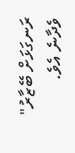ރަނގަޅަށް ބޭޒާރު" ވެދާނެ އެވެ.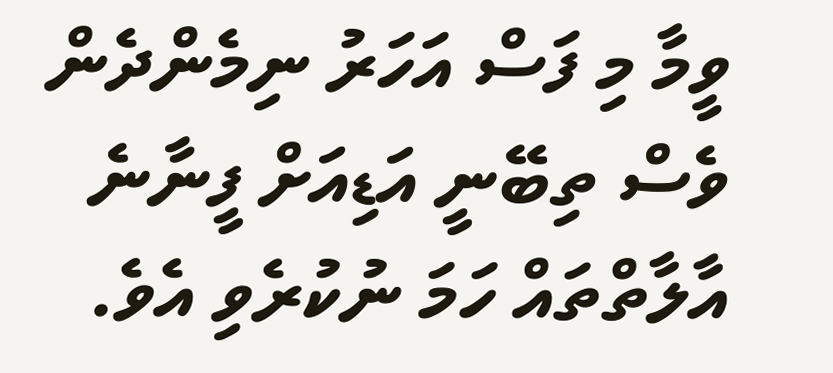ވީމާ މި ފަސް އަހަރު ނިމެންދެން ވެސް ތިބޭނީ އަޑިއަށް ފީނާނެ އާލާތްތައް ހަމަ ނުކުރެވި އެވެ.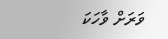ވަރަށް ވާހަކަ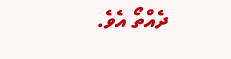ދެއްތޯ އެވެ.